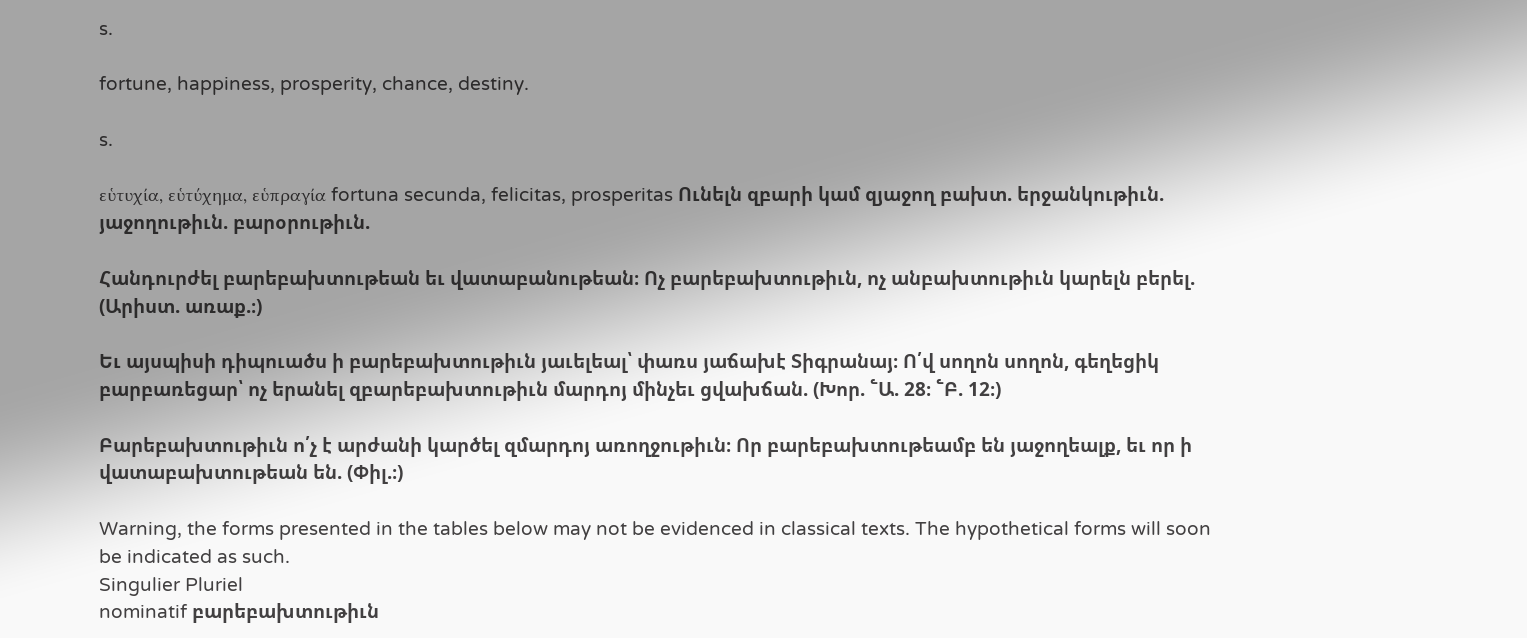s.

fortune, happiness, prosperity, chance, destiny.

s.

εὑτυχία, εὑτύχημα, εὑπραγία fortuna secunda, felicitas, prosperitas Ունելն զբարի կամ զյաջող բախտ. երջանկութիւն. յաջողութիւն. բարօրութիւն.

Հանդուրժել բարեբախտութեան եւ վատաբանութեան։ Ոչ բարեբախտութիւն, ոչ անբախտութիւն կարելն բերել. (Արիստ. առաք.։)

Եւ այսպիսի դիպուածս ի բարեբախտութիւն յաւելեալ՝ փառս յաճախէ Տիգրանայ։ Ո՛վ սողոն սողոն, գեղեցիկ բարբառեցար՝ ոչ երանել զբարեբախտութիւն մարդոյ մինչեւ ցվախճան. (Խոր. ՟Ա. 28։ ՟Բ. 12։)

Բարեբախտութիւն ո՛չ է արժանի կարծել զմարդոյ առողջութիւն։ Որ բարեբախտութեամբ են յաջողեալք, եւ որ ի վատաբախտութեան են. (Փիլ.։)

Warning, the forms presented in the tables below may not be evidenced in classical texts. The hypothetical forms will soon be indicated as such.
Singulier Pluriel
nominatif բարեբախտութիւն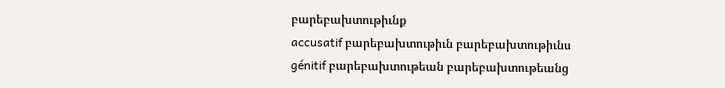բարեբախտութիւնք
accusatif բարեբախտութիւն բարեբախտութիւնս
génitif բարեբախտութեան բարեբախտութեանց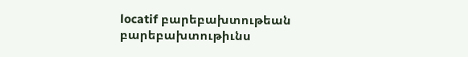locatif բարեբախտութեան բարեբախտութիւնս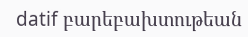datif բարեբախտութեան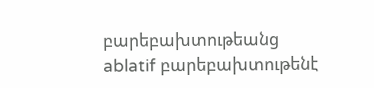բարեբախտութեանց
ablatif բարեբախտութենէ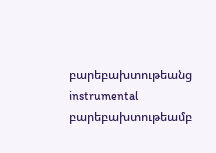բարեբախտութեանց
instrumental բարեբախտութեամբ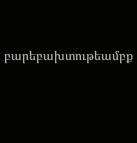բարեբախտութեամբք